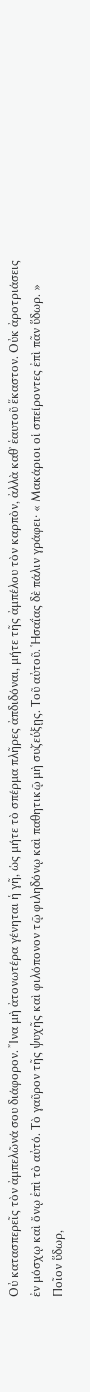Οὐ κατασπερεῖς τὸν ἀμπελῶνά σου διάφορον. Ἴνα μὴ ἀτονωτέρα γένηται ἡ γῆ, ὡς μήτε τὸ σπέρμα πλῆρες ἀπδιδόναι, μήτε τῆς ἀμπέλου τὸν καρπὸν, ἀλλὰ καθʼ ἑαυτοῦ ἕκαστον. Οὐκ ἀροτριάσεις ἐν μόσχῳ καὶ ὄνῳ ἐπὶ τὸ αὐτό. Τὸ γαῦρον τῆς ψυχῆς καὶ φιλόπονον τῷ φιληδόνῳ καὶ παθητικῷ μὴ συζεύξῃς. Τοῦ αὐτοῦ. Ἡσαΐας δὲ πάλιν γράφει· « Μακάριοι οἱ σπείροντες ἐπὶ πᾶν ὕδωρ. » Ποῖον ὕδωρ,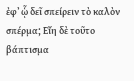ἐφʼ ᾧ δεῖ σπείρειν τὸ καλὸν σπέρμα; Εἴη δὲ τοῦτο βάπτισμα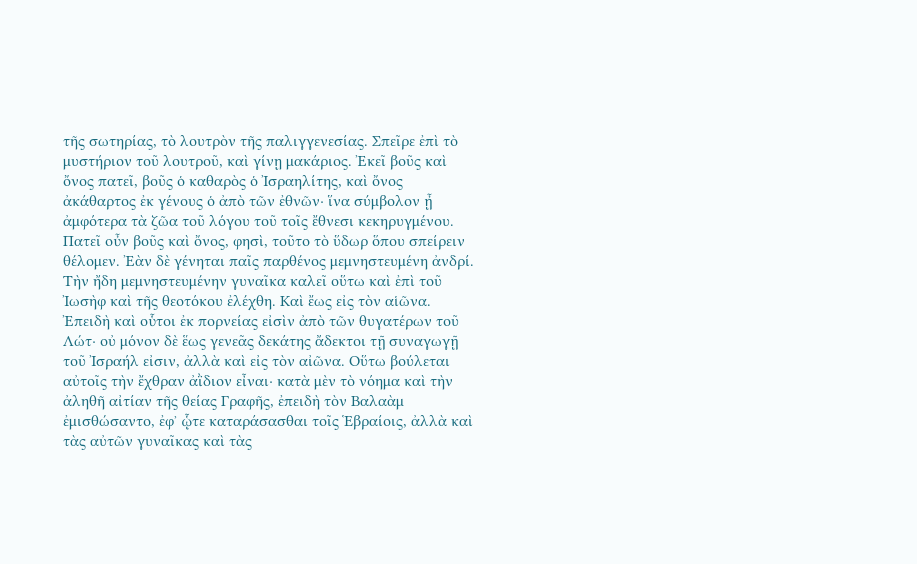τῆς σωτηρίας, τὸ λουτρὸν τῆς παλιγγενεσίας. Σπεῖρε ἐπὶ τὸ μυστήριον τοῦ λουτροῦ, καὶ γίνῃ μακάριος. Ἐκεῖ βοῦς καὶ ὄνος πατεῖ, βοῦς ὁ καθαρὸς ὁ Ἰσραηλίτης, καὶ ὄνος ἀκάθαρτος ἐκ γένους ὁ ἀπὸ τῶν ἐθνῶν· ἵνα σύμβολον ᾖ ἀμφότερα τὰ ζῶα τοῦ λόγου τοῦ τοῖς ἔθνεσι κεκηρυγμένου. Πατεῖ οὖν βοῦς καὶ ὄνος, φησὶ, τοῦτο τὸ ὕδωρ ὅπου σπείρειν θέλομεν. Ἐὰν δὲ γένηται παῖς παρθένος μεμνηστευμένη ἀνδρί. Τὴν ἤδη μεμνηστευμένην γυναῖκα καλεῖ οὕτω καὶ ἐπὶ τοῦ Ἰωσὴφ καὶ τῆς θεοτόκου ἐλέχθη. Καὶ ἔως εἰς τὸν αἱῶνα. Ἐπειδὴ καὶ οὗτοι ἐκ πορνείας εἰσὶν ἀπὸ τῶν θυγατέρων τοῦ Λώτ· οὐ μόνον δὲ ἕως γενεᾶς δεκάτης ἄδεκτοι τῇ συναγωγῇ τοῦ Ἰσραήλ εἰσιν, ἀλλὰ καὶ εἰς τὸν αἰῶνα. Οὕτω βούλεται αὐτοῖς τὴν ἔχθραν ἀῒδιον εἶναι· κατὰ μὲν τὸ νόημα καὶ τὴν ἀληθῆ αἰτίαν τῆς θείας Γραφῆς, ἐπειδὴ τὸν Βαλαὰμ ἐμισθώσαντο, ἐφʼ ᾧτε καταράσασθαι τοῖς Ἑβραίοις, ἀλλὰ καὶ τὰς αὐτῶν γυναῖκας καὶ τὰς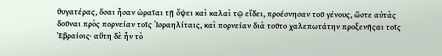θυγατέρας, ὅσαι ἦσαν ὡραῖαι τῇ ὄψει καὶ καλαὶ τῷ εἴδει, προέσνησαν τοῦ γένους, ὥστε αὐτὰς δοῦναι πρὸς πορνείαν τοῖς Ἰσραηλίταις, καὶ πορνείαν διὰ τοῦτο χαλεπωτάτην προξενῆςαι τοῖς Ἑβραίοις· αὕτη δὲ ἦν τὸ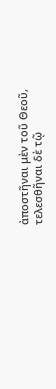ἀποστῆναι μὲν τοῦ Θεοῦ, τελεσθῆναι δὲ τῷ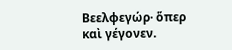Βεελφεγώρ· ὅπερ καὶ γέγονεν.